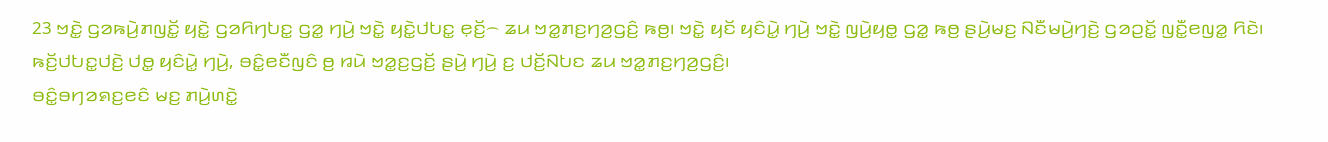23 ꤠꤢꤧ꤭ ꤞꤤꤒꤣꤧ꤬ꤊꤜꤢꤩ꤭ ꤟꤢꤧ꤭ ꤞꤤꤖꤚꤝꤢ꤭ ꤞꤤ꤭ ꤚꤣꤧ꤬ ꤠꤢꤧ꤭ ꤟꤢꤧ꤭ꤓꤝꤢ꤭ ꤕ꤫ꤢꤩ꤬꤮ ꤘꤣ ꤠꤤ꤭ꤊꤢ꤬ꤚꤤ꤬ꤞꤢꤨ꤬ ꤒꤥ꤬꤯ ꤠꤢꤧ꤭ ꤟꤢꤩ ꤟꤢꤨꤣꤧ꤭ ꤚꤣꤧ꤬ ꤠꤢꤧ꤭ ꤜꤣꤧ꤬ꤟꤥ꤭ ꤞꤤ꤭ ꤒꤥ꤬ ꤔꤣꤧ꤬ꤗꤢ꤬ ꤡꤢꤪꤗꤣꤧ꤬ꤚꤢꤧ꤬ ꤞꤤꤑꤢꤩ꤭ ꤜꤢꤪ꤭ꤕꤜꤤ꤭ ꤖꤢꤧ꤯
ꤒꤢꤩ꤬ꤓꤝꤢ꤭ꤓꤢꤧ꤬ ꤓꤥ꤭ ꤟꤢꤨꤣꤧ꤭ ꤚꤣꤧ꤬, ꤋꤢꤨ꤭ꤕꤢꤪꤜꤢꤨ ꤥ꤬ ꤙꤣꤧ ꤠꤤ꤭ꤢ꤬ꤞꤢꤩ꤬ ꤔꤣꤧ꤬ ꤚꤣꤧ꤬ ꤢ꤬ ꤓꤢꤩ꤬ꤡꤝꤢ ꤘꤣ ꤠꤤ꤭ꤊꤢ꤬ꤚꤤ꤬ꤞꤢꤨ꤬꤯
ꤋꤢꤨ꤭ꤋꤚꤤꤎꤢ꤬ꤕꤢꤨ ꤗꤢ꤬ ꤊꤣꤧ꤬ꤛꤢꤧ꤭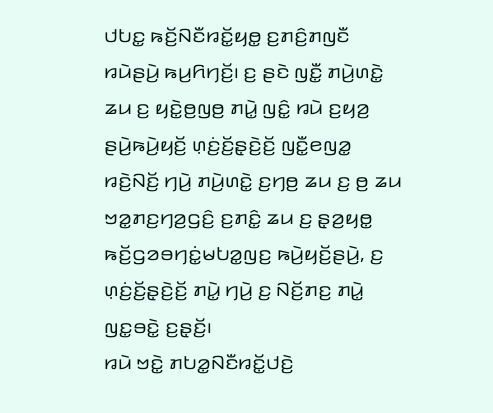ꤓꤝꤢ꤭ ꤒꤢꤩ꤬ꤡꤢꤪꤙꤢꤩ꤭ꤟꤥ꤭ ꤢ꤬ꤊꤢꤨ꤬ꤊꤜꤢꤪ ꤙꤣꤧꤔꤣꤧ꤬ ꤒꤣ꤬ꤖꤚꤢꤩ꤬꤯ ꤢ꤬ ꤔꤢꤧ ꤜꤢꤪ꤭ ꤊꤣꤧ꤬ꤛꤢꤧ꤭ ꤘꤣ ꤢ꤬ ꤟꤢꤧ꤭ꤥ꤬ꤜꤥ꤬ ꤊꤣꤧ꤭ ꤜꤢꤨ꤭ ꤙꤣꤧ ꤢ꤬ꤟꤤ꤬ ꤔꤣꤧ꤬ꤒꤣꤧ꤬ꤟꤢꤩ꤬ ꤛ꤫ꤢꤦ꤬ꤢꤩ꤬ꤔ꤫ꤢꤧ꤬ꤢꤩ꤬ ꤜꤢꤪ꤭ꤕꤜꤤ꤭ ꤙꤢꤧ꤬ꤡꤢꤩ꤬ ꤚꤣꤧ꤬ ꤊꤣꤧ꤬ꤛꤢꤧ꤭ ꤢ꤬ꤚꤥ꤬ ꤘꤣ ꤢ꤬ ꤥ꤬ ꤘꤣ ꤠꤤ꤭ꤊꤢ꤬ꤚꤤ꤬ꤞꤢꤨ꤬ ꤢ꤬ꤊꤢꤨ꤭ ꤘꤣ ꤢ꤬ ꤔ꤫ꤤ꤬ꤟꤥ꤭ ꤒꤢꤩ꤬ꤞꤤꤋꤚꤢꤦ꤭ꤗꤝꤤ꤭ꤜꤢ꤬ ꤒꤣꤧ꤬ꤟꤢꤩ꤬ꤔꤣꤧ꤬, ꤢ꤬ ꤛ꤫ꤢꤦ꤬ꤢꤩ꤬ꤔ꤫ꤢꤧ꤬ꤢꤩ꤬ ꤊꤣꤧ꤭ ꤚꤣꤧ꤬ ꤢ꤬ ꤡꤢꤩ꤬ꤊꤢ꤬ ꤊꤣꤧ꤭ ꤜꤢ꤭ꤋꤢꤧ꤭ ꤢ꤬ꤔ꤫ꤢꤩ꤬꤯
ꤙꤣꤧ ꤠꤢꤧ꤭ ꤊꤝꤤ꤭ꤡꤢꤪꤙꤢꤩ꤭ꤓꤢꤧ꤬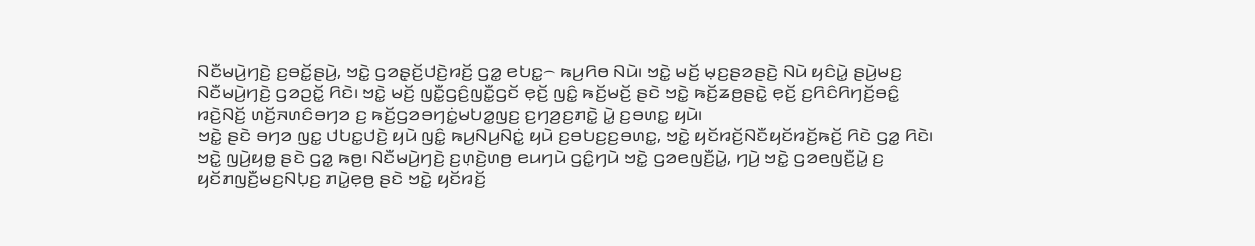ꤡꤢꤪꤗꤣꤧ꤬ꤚꤢꤧ꤬ ꤢ꤬ꤋꤢꤩ꤭ꤔꤣꤧ꤬, ꤠꤢꤧ꤭ ꤞꤤꤔ꤫ꤢꤩ꤬ꤓꤢꤧ꤬ꤙꤢꤩ꤬ ꤞꤤ꤭ ꤕꤝꤢ꤭꤮ ꤒꤣ꤬ꤖꤥ ꤡꤣꤧ꤯ ꤠꤢꤧ꤭ ꤗꤢꤩ꤬ ꤗ꤫ꤢ꤬ꤔꤤꤔꤢꤧ꤬ ꤡꤣꤧ ꤟꤢꤨꤣꤧ꤭ ꤔꤣꤧ꤬ꤗꤢ꤬ ꤡꤢꤪꤗꤣꤧ꤬ꤚꤢꤧ꤬ ꤞꤤꤑꤢꤩ꤭ ꤖꤢꤧ꤯ ꤠꤢꤧ꤭ ꤗꤢꤩ꤬ ꤜꤢꤪ꤭ꤞꤢꤨ꤬ꤜꤢꤪ꤭ꤞꤢꤩ ꤕ꤫ꤢꤩ꤬ ꤜꤢꤨ꤭ ꤒꤢꤩ꤬ꤗꤢꤩ꤬ ꤔꤢꤧ ꤠꤢꤧ꤭ ꤒꤢꤩ꤬ꤘꤥ꤬ꤔꤢꤧ꤭ ꤕ꤫ꤢꤩ꤬ ꤢ꤬ꤖꤢꤨꤖꤚꤢꤩ꤬ꤋꤢꤨ꤭ ꤙꤢꤧ꤬ꤡꤢꤩ꤬ ꤛꤢꤩ꤬ꤏꤛꤢꤨꤋꤚꤤ ꤢ꤬ ꤒꤢꤩ꤬ꤞꤤꤋꤚꤢꤦ꤭ꤗꤝꤤ꤭ꤜꤢ꤬ ꤢ꤬ꤚꤤ꤬ꤢ꤬ꤊꤢꤧ꤭ ꤣꤧ꤭ ꤢ꤬ꤋꤛꤢ꤭ ꤟꤣꤧ꤯
ꤠꤢꤧ꤭ ꤔꤢꤧ ꤋꤚꤤ ꤜꤢ꤭ ꤓꤝꤢ꤭ꤓꤢꤧ꤬ ꤟꤣꤧ ꤜꤢꤨ꤭ ꤒꤣ꤬ꤡꤣ꤬ꤡꤢꤦ꤭ ꤟꤣꤧ ꤢ꤬ꤋꤝꤢ꤬ꤢ꤬ꤋꤛꤢ꤭, ꤠꤢꤧ꤭ ꤟꤢꤩꤙꤢꤩ꤬ꤡꤢꤪꤟꤢꤩꤙꤢꤩ꤬ꤒꤢꤩ꤬ ꤖꤢꤧ ꤞꤤ꤭ ꤖꤢꤧ꤯ ꤠꤢꤧ꤭ ꤜꤣꤧ꤬ꤟꤥ꤭ ꤔꤢꤧ ꤞꤤ꤭ ꤒꤥ꤬꤯ ꤡꤢꤪꤗꤣꤧ꤬ꤚꤢꤧ꤬ ꤢ꤬ꤛ꤫ꤢꤧ꤬ꤛꤥ꤬ ꤕꤣꤚꤣꤧ ꤞꤢꤨ꤭ꤚꤣꤧ ꤠꤢꤧ꤭ ꤞꤤꤕꤜꤢꤪ꤬ꤣꤧ꤭, ꤚꤣꤧ꤬ ꤠꤢꤧ꤭ ꤞꤤꤕꤜꤢꤪ꤬ꤣꤧ꤭ ꤢ꤬ ꤟꤢꤩꤊꤜꤢꤪ꤬ꤗꤢ꤬ꤡꤝ꤫ꤢ꤬ ꤊꤣꤧ꤭ꤕ꤫ꤥ꤬ ꤔꤢꤧ ꤠꤢꤧ꤭ ꤟꤢꤩꤙꤢꤩ꤬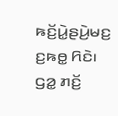ꤒꤢꤩ꤬ꤣꤧ꤭ꤔꤣꤧ꤬ꤗꤢ꤬ ꤢ꤬ꤒꤥ꤭ ꤖꤢꤧ꤯
ꤞꤤ꤭ ꤊꤢꤩ꤬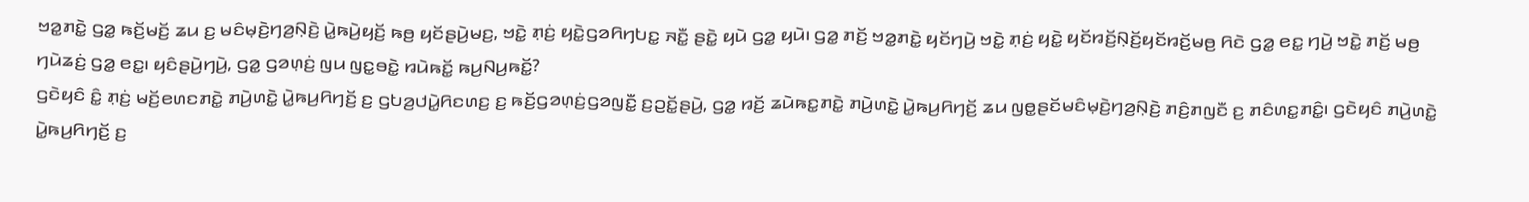ꤠꤤ꤭ꤊꤢꤧ꤭ ꤞꤤ꤭ ꤒꤢꤩ꤬ꤗꤢꤩ꤬ ꤘꤣ ꤢ꤬ ꤗꤢꤨꤗ꤫ꤢꤧ꤬ꤚꤤ꤬ꤡ꤫ꤢꤧ꤬ ꤣꤧ꤭ꤒꤣꤧ꤬ꤟꤢꤩ꤬ ꤒꤥ꤬ ꤟꤢꤩꤔꤣꤧ꤬ꤗꤢ꤬, ꤠꤢꤧ꤭ ꤊ꤫ꤢꤦ꤬ ꤟꤢꤧ꤭ꤞꤤꤖꤚꤝꤢ꤭ ꤏꤢꤪ꤭ ꤔꤢꤧ꤭ ꤟꤣꤧ ꤞꤤ꤭ ꤟꤣꤧ꤯ ꤞꤤ꤭ ꤊꤢꤩ꤬ ꤠꤤ꤭ꤊꤢꤧ꤭ ꤟꤢꤩꤚꤣꤧ꤬ ꤠꤢꤧ꤭ ꤊ꤫ꤢꤦ꤬ ꤟꤢꤧ꤭ ꤟꤢꤩꤙꤢꤩ꤬ꤡ꤫ꤢꤩ꤬ꤟꤢꤩꤙꤢꤩ꤬ꤗꤥ꤬ ꤖꤢꤧ ꤞꤤ꤭ ꤕꤢ꤭ ꤚꤣꤧ꤬ ꤠꤢꤧ꤭ ꤊꤢꤩ꤬ ꤗꤥ꤬ ꤚꤣꤧꤘꤢꤦ꤬ ꤞꤤ꤭ ꤕꤢ꤭꤯ ꤟꤢꤨꤔꤣꤧ꤬ꤚꤣꤧ꤬, ꤞꤤ꤭ ꤞꤤꤛ꤫ꤢꤦ꤬ ꤜꤣ ꤜꤢ꤭ꤋꤢꤧ꤭ ꤙꤣꤧꤒꤢꤩ꤭ ꤒꤣ꤬ꤡꤣ꤬ꤒꤢꤩ꤭?
ꤞꤢꤧꤟꤢꤨ ꤢꤨ꤭ ꤊ꤫ꤢꤦ꤬ ꤗꤢꤩ꤬ꤕꤛꤢꤊꤢꤧ꤭ ꤊꤣꤧ꤬ꤛꤢꤧ꤭ ꤣꤧ꤭ꤒꤣ꤬ꤖꤚꤢꤩ꤬ ꤢ꤬ ꤞꤝꤤ꤬ꤓꤣꤧ꤭ꤖꤢꤛꤢ꤬ ꤢ꤬ ꤒꤢꤩ꤬ꤞꤤꤛ꤫ꤢꤦ꤬ꤞꤤꤜꤢꤪ꤭ ꤢ꤬ꤑꤢꤩ꤭ꤔꤣꤧ꤬, ꤞꤤ꤭ ꤙꤢꤩ꤬ ꤘꤣꤧꤒꤢ꤭ꤊꤢꤧ꤭ ꤊꤣꤧ꤬ꤛꤢꤧ꤭ ꤣꤧ꤭ꤒꤣ꤬ꤖꤚꤢꤩ꤬ ꤘꤣ ꤜꤥ꤭ꤔꤢꤩꤗꤢꤨꤗ꤫ꤢꤧ꤬ꤚꤤ꤬ꤡ꤫ꤢꤧ꤬ ꤊꤢꤨ꤬ꤊꤜꤢꤪ ꤢ꤬ ꤊꤢꤨꤛꤢ꤭ꤊꤢꤨ꤭꤯ ꤞꤢꤧꤟꤢꤨ ꤊꤣꤧ꤬ꤛꤢꤧ꤭ ꤣꤧ꤭ꤒꤣ꤬ꤖꤚꤢꤩ꤬ ꤢ꤬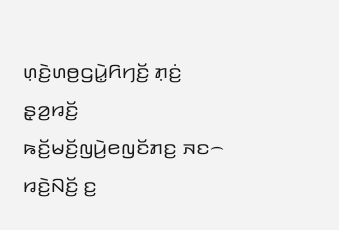ꤛ꤫ꤢꤧ꤬ꤛꤥ꤬ꤞꤣꤧ꤭ꤖꤚꤢꤩ꤬ ꤊ꤫ꤢꤦ꤬ ꤔ꤫ꤤ꤬ꤙꤢꤩ꤬ ꤒꤢꤩ꤬ꤗꤢꤩ꤬ꤜꤣꤧ꤬ꤕꤜꤢꤩꤊꤢ꤬ ꤏꤢ꤮ ꤙꤢꤧ꤬ꤡꤢꤩ꤬ ꤢ꤬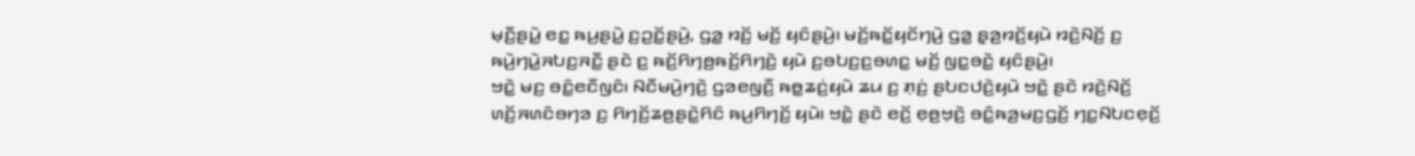ꤗ꤫ꤢꤪ꤬ꤔꤣꤧ꤭ ꤕꤢ꤭ ꤒꤣ꤬ꤔꤣꤧ꤭ ꤢ꤬ꤑꤢꤩ꤭ꤔꤣꤧ꤬, ꤞꤤ꤭ ꤙꤢꤩ꤬ ꤗꤢꤩ꤬ ꤟꤢꤨꤔꤣꤧ꤬꤯ ꤗꤢꤩ꤬ꤒꤢꤩ꤭ꤟꤢꤩꤚꤣꤧ꤬ ꤞꤤ꤭ ꤔ꤫ꤤ꤬ꤙꤢꤩ꤬ꤟꤣꤧ ꤙꤢꤧ꤬ꤡꤢꤩ꤬ ꤢ꤬ ꤒꤣꤧ꤬ꤚꤣꤧ꤭ꤏꤝꤢ꤬ꤏꤢꤪ꤭ ꤔꤢꤧ ꤢ꤬ ꤒꤢꤩ꤬ꤖꤚꤥ꤬ꤒꤢꤩ꤬ꤖꤚꤢꤧ꤬ ꤟꤣꤧ ꤢ꤬ꤋꤝꤢ꤬ꤢ꤬ꤋꤛꤢ꤭ ꤗꤢꤩ꤬ ꤜꤢ꤭ꤋꤢꤧ꤭ ꤟꤢꤨꤔꤣꤧ꤬꤯
ꤠꤢꤧ꤭ ꤗꤢ꤬ ꤋꤢꤨ꤭ꤕꤢꤪꤜꤢꤨ꤯ ꤡꤢꤪꤗꤣꤧ꤬ꤚꤢꤧ꤬ ꤞꤤꤕꤜꤢꤪ꤬ ꤒꤥ꤭ꤘꤢꤦ꤬ꤟꤣꤧ ꤘꤣ ꤢ꤬ ꤊ꤫ꤢꤦ꤬ ꤔꤝꤢꤓꤢꤧ꤬ꤟꤣꤧ ꤠꤢꤧ꤭ ꤔꤢꤧ ꤙꤢꤧ꤬ꤡꤢꤩ꤬ ꤛꤢꤩ꤬ꤏꤛꤢꤨꤋꤚꤤ ꤢ꤬ ꤖꤚꤢꤩ꤬ꤘꤥ꤬ꤔꤢꤧ꤭ꤖꤢꤨ ꤒꤣ꤬ꤖꤚꤢꤩ꤬ ꤟꤣꤧ꤯ ꤠꤢꤧ꤭ ꤔꤢꤧ ꤕꤢꤩ꤬ ꤕ꤫ꤥ꤬ꤠ꤫ꤢꤧ꤬ ꤋꤢꤨ꤭ꤒꤤ꤬ꤗꤢ꤬ꤞꤢꤩ꤬ ꤚꤢ꤭ꤡꤝꤢꤕ꤫ꤢꤩ꤬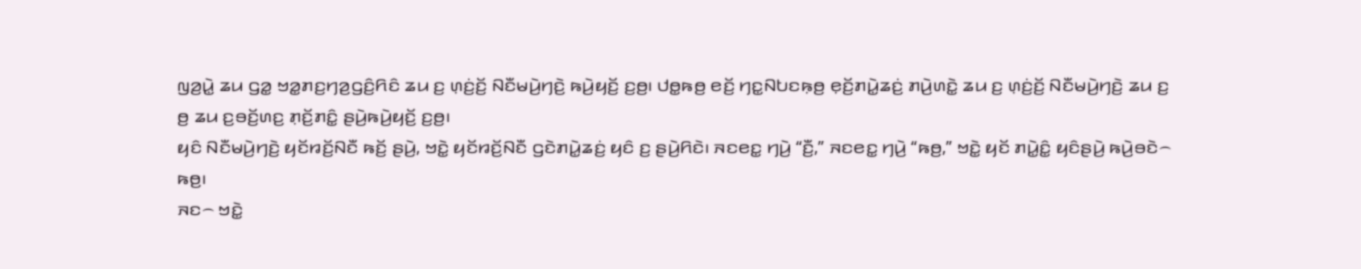ꤜꤤ꤬ꤣꤧ꤭ ꤘꤣ ꤞꤤ꤭ ꤠꤤ꤭ꤊꤢ꤬ꤚꤤ꤬ꤞꤢꤨ꤬ꤖꤢꤨ ꤘꤣ ꤢ꤬ ꤛ꤫ꤢꤦ꤬ꤢꤩ꤬ ꤡꤢꤪꤗꤣꤧ꤬ꤚꤢꤧ꤬ ꤒꤣꤧ꤬ꤟꤢꤩ꤬ ꤢ꤬ꤥ꤬꤯ ꤓꤥ꤭ꤒꤥ꤬ ꤕꤢꤩ꤬ ꤚꤢ꤭ꤡꤝꤢꤒ꤫ꤥ꤬ ꤕ꤫ꤢꤩ꤬ꤊꤣꤧ꤭ꤘꤢꤦ꤬ ꤊꤣꤧ꤬ꤛꤢꤧ꤭ ꤘꤣ ꤢ꤬ ꤛ꤫ꤢꤦ꤬ꤢꤩ꤬ ꤡꤢꤪꤗꤣꤧ꤬ꤚꤢꤧ꤬ ꤘꤣ ꤢ꤬ ꤥ꤬ ꤘꤣ ꤢ꤬ꤋꤢꤩ꤬ꤛꤢ꤬ ꤊ꤫ꤢꤩ꤬ꤊꤢꤨ꤭ ꤔꤣꤧ꤬ꤒꤣꤧ꤬ꤟꤢꤩ꤬ ꤢ꤬ꤥ꤬꤯
ꤟꤢꤨ ꤡꤢꤪꤗꤣꤧ꤬ꤚꤢꤧ꤬ ꤟꤢꤩꤙꤢꤩ꤬ꤡꤢꤪ ꤒꤢꤩ꤬ ꤔꤣꤧ꤬, ꤠꤢꤧ꤭ ꤟꤢꤩꤙꤢꤩ꤬ꤡꤢꤪ ꤞꤢꤧꤊꤣꤧ꤭ꤘꤢꤦ꤬ ꤟꤢꤨ ꤢ꤬ ꤔꤣꤧ꤬ꤖꤢꤧ꤯ ꤏꤢꤕꤢ꤭ ꤚꤣꤧ꤬ “ꤢꤪ꤬,” ꤏꤢꤕꤢ꤭ ꤚꤣꤧ꤬ “ꤒꤥ꤬,” ꤠꤢꤧ꤭ ꤟꤢꤩ ꤊꤣꤧ꤭ꤢꤨ꤭ ꤟꤢꤨꤔꤣꤧ꤬ ꤒꤣꤧ꤬ꤋꤢꤧ꤮ ꤒꤥ꤬꤯
ꤏꤢ꤮ ꤠꤢꤧ꤭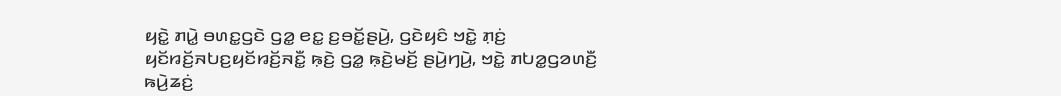ꤟꤢꤧ꤭ ꤊꤣꤧ꤭ ꤋꤛꤢ꤭ꤞꤢꤧ ꤞꤤ꤭ ꤕꤢ꤭ ꤢ꤬ꤋꤢꤩ꤭ꤔꤣꤧ꤬, ꤞꤢꤧꤟꤢꤨ ꤠꤢꤧ꤭ ꤊ꤫ꤢꤦ꤬ ꤟꤢꤩꤙꤢꤩ꤬ꤏꤝꤢ꤬ꤟꤢꤩꤙꤢꤩ꤬ꤏꤢꤪ꤭ ꤒ꤫ꤢꤧ꤬ ꤞꤤ꤭ ꤒ꤫ꤢꤧ꤬ꤗꤢꤩ꤬ ꤔꤣꤧ꤬ꤚꤣꤧ꤬, ꤠꤢꤧ꤭ ꤊꤝꤤ꤭ꤞꤤꤛꤢꤪ꤬ ꤒꤣꤧ꤬ꤘꤢꤦ꤬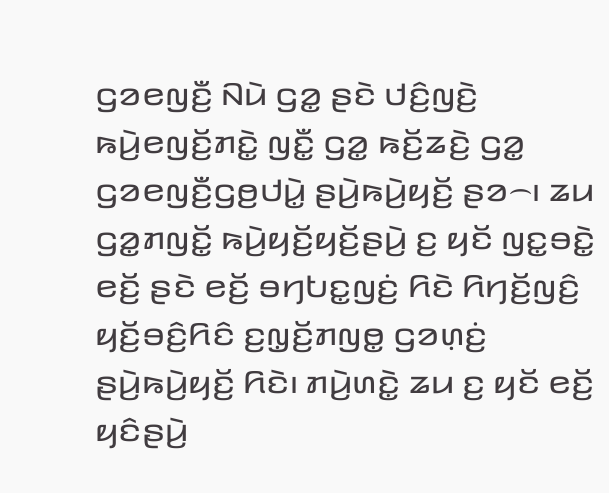ꤞꤤꤕꤜꤢꤪ꤬ ꤡꤣꤧ ꤞꤤ꤭ ꤔꤢꤧ ꤓꤢꤨ꤬ꤜꤢꤧ꤬ ꤒꤣꤧ꤬ꤕꤜꤢꤩ꤬ꤊꤢꤧ꤭ ꤜꤢꤪ꤭ ꤞꤤ꤭ ꤒꤢꤩ꤬ꤘꤢꤧ꤬ ꤞꤤ꤭ ꤞꤤꤕꤜꤢꤪ꤬ꤞꤥ꤬ꤓꤣꤧ꤭ ꤔꤣꤧ꤬ꤒꤣꤧ꤬ꤟꤢꤩ꤬ ꤔꤤ꤮꤯ ꤘꤣ ꤞꤤ꤭ꤊꤜꤢꤩ꤭ ꤒꤣꤧ꤬ꤟꤢꤩ꤬ꤟꤢꤩ꤬ꤔꤣꤧ꤬ ꤢ꤬ ꤟꤢꤩ ꤜꤢ꤭ꤋꤢꤧ꤭ ꤕꤢꤩ꤬ ꤔꤢꤧ ꤕꤢꤩ꤬ ꤋꤚꤝꤢ꤭ꤜꤢꤦ꤬ ꤖꤢꤧ ꤖꤚꤢꤩ꤬ꤜꤢꤨ꤬ ꤟꤢꤩ꤬ꤋꤢꤨ꤬ꤖꤢꤨ ꤢ꤬ꤜ꤫ꤢꤩ꤬ꤊꤜꤥ꤭ ꤞꤤꤛ꤫ꤢꤦ꤬ ꤔꤣꤧ꤬ꤒꤣꤧ꤬ꤟꤢꤩ꤬ ꤖꤢꤧ꤯ ꤊꤣꤧ꤬ꤛꤢꤧ꤭ ꤘꤣ ꤢ꤬ ꤟꤢꤩ ꤕꤢꤩ꤬ ꤟꤢꤨꤔꤣꤧ꤬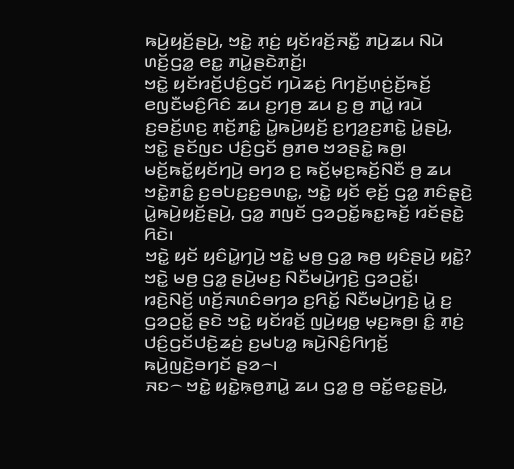ꤒꤣꤧ꤬ꤟꤢꤩ꤬ꤔꤣꤧ꤬, ꤠꤢꤧ꤭ ꤊ꤫ꤢꤦ꤬ ꤟꤢꤩꤙꤢꤩ꤬ꤏꤢꤪ꤭ ꤊꤣꤧ꤬ꤘꤣ ꤡꤣꤧ ꤛꤢꤩ꤬ꤞꤤ꤭ ꤕꤢ꤭ ꤊꤣꤧ꤭ꤔꤢꤧꤊ꤫ꤢꤩ꤬꤯
ꤠꤢꤧ꤭ ꤟꤢꤩꤙꤢꤩ꤬ꤓꤢꤨ꤬ꤞꤢꤩ ꤚꤣꤧꤘꤢꤦ꤬ ꤖꤚꤢꤩ꤬ꤛ꤫ꤢꤦ꤬ꤢꤩ꤬ꤒꤢꤩ꤬ ꤕꤜꤢꤪꤗꤢꤨ꤬ꤖꤢꤨ ꤘꤣ ꤢ꤬ꤚꤥ꤬ ꤘꤣ ꤢ꤬ ꤥ꤬ ꤊꤣꤧ꤭ ꤙꤣꤧ ꤢ꤬ꤋꤢꤩ꤬ꤛꤢ꤬ ꤊ꤫ꤢꤩ꤬ꤊꤢꤨ꤭ ꤣꤧ꤭ꤒꤣꤧ꤬ꤟꤢꤩ꤬ ꤢ꤬ꤚꤤ꤬ꤢ꤬ꤊꤢꤧ꤭ ꤣꤧ꤭ꤔꤣꤧ꤬, ꤠꤢꤧ꤭ ꤔꤢꤩꤜꤢ ꤓꤢꤨ꤬ꤞꤢꤩ ꤥ꤬ꤊꤥ ꤠꤤꤔꤢꤧ꤭ ꤒꤥ꤬꤯ ꤗꤢꤩ꤬ꤒꤢꤩ꤭ꤟꤢꤩꤚꤣꤧ꤬ ꤋꤚꤤ ꤢ꤬ ꤒꤢꤩ꤬ꤗ꤫ꤢ꤬ꤒꤢꤩ꤬ꤡꤢꤪ ꤥ꤬ ꤘꤣ ꤠꤢꤧ꤭ꤊꤢꤨ꤭ ꤢ꤬ꤋꤝꤢ꤬ꤢ꤬ꤋꤛꤢ꤭, ꤠꤢꤧ꤭ ꤟꤢꤩ ꤕ꤫ꤢꤩ꤬ ꤞꤤ꤭ ꤊꤢꤨꤔ꤫ꤢꤧ꤬ ꤣꤧ꤭ꤒꤣꤧ꤬ꤟꤢꤩ꤬ꤔꤣꤧ꤬, ꤞꤤ꤭ ꤊꤜꤢꤩ ꤞꤤꤑꤢꤩ꤭ꤒꤢ꤭ꤒꤢꤩ꤬ ꤙꤢꤩꤔꤢꤧ꤭ ꤖꤢꤧ꤯
ꤠꤢꤧ꤭ ꤟꤢꤩ ꤟꤢꤨꤣꤧ꤭ꤚꤣꤧ꤬ ꤠꤢꤧ꤭ ꤗꤥ꤬ ꤞꤤ꤭ ꤒꤥ꤬ ꤟꤢꤨꤔꤣꤧ꤬ ꤟꤢꤧ꤭? ꤠꤢꤧ꤭ ꤗꤥ꤬ ꤞꤤ꤭ ꤔꤣꤧ꤬ꤗꤢ꤬ ꤡꤢꤪꤗꤣꤧ꤬ꤚꤢꤧ꤬ ꤞꤤꤑꤢꤩ꤭꤯
ꤙꤢꤧ꤬ꤡꤢꤩ꤬ ꤛꤢꤩ꤬ꤏꤛꤢꤨꤋꤚꤤ ꤢ꤬ꤖꤢꤩ꤭ ꤡꤢꤪꤗꤣꤧ꤬ꤚꤢꤧ꤬ ꤣꤧ꤭ ꤢ꤬ ꤞꤤꤑꤢꤩ꤭ ꤔꤢꤧ ꤠꤢꤧ꤭ ꤟꤢꤩꤙꤢꤩ꤬ ꤜꤣꤧ꤬ꤟꤥ꤭ ꤗ꤫ꤢ꤬ꤒꤥ꤬꤯ ꤢꤨ꤭ ꤊ꤫ꤢꤦ꤬ ꤓꤢꤨ꤬ꤞꤢꤩꤓꤢꤧ꤬ꤘꤢꤦ꤬ ꤢ꤬ꤗꤝꤤ꤭ ꤒꤣꤧ꤬ꤡꤢꤨ꤬ꤖꤚꤢꤩ꤬ ꤒꤣꤧ꤬ꤜꤢꤧ꤬ꤋꤚꤢꤩ ꤔꤤ꤮꤯
ꤏꤢ꤮ ꤠꤢꤧ꤭ ꤟꤢꤧ꤭ꤒ꤫ꤥ꤬ꤊꤣꤧ꤭ ꤘꤣ ꤞꤤ꤭ ꤥ꤬ ꤋꤢꤩ꤭ꤕꤢ꤭ꤔꤣꤧ꤬,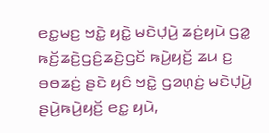ꤕꤢ꤭ꤗꤢ꤬ ꤠꤢꤧ꤭ ꤟꤢꤧ꤭ ꤗꤢꤧꤓ꤫ꤣꤧ꤬ ꤘꤢꤦ꤬ꤟꤣꤧ ꤞꤤ꤭ ꤒꤢꤩ꤬ꤘꤢꤧ꤬ꤞꤢꤨ꤬ꤘꤢꤧ꤬ꤞꤢꤩ ꤒꤣꤧ꤬ꤟꤢꤩ꤬ ꤘꤣ ꤢ꤬ ꤋꤥꤘꤢꤦ꤬ ꤔꤢꤧ ꤟꤢꤨ ꤠꤢꤧ꤭ ꤞꤤꤛ꤫ꤢꤦ꤬ ꤗꤢꤧꤓ꤫ꤣꤧ꤬ ꤔꤣꤧ꤬ꤒꤣꤧ꤬ꤟꤢꤩ꤬ ꤕꤢ꤭ ꤟꤣꤧ,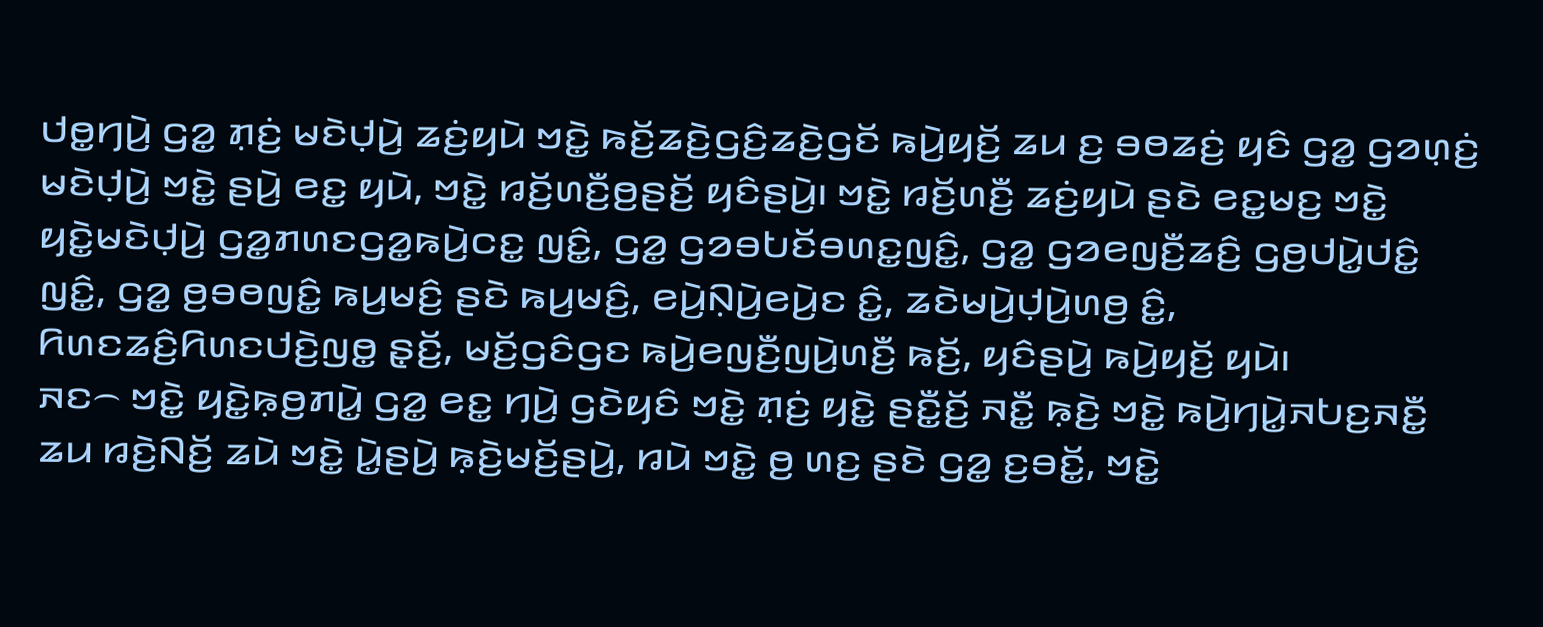ꤓꤥ꤭ꤚꤣꤧ꤬ ꤞꤤ꤭ ꤊ꤫ꤢꤦ꤬ ꤗꤢꤧꤓ꤫ꤣꤧ꤬ ꤘꤢꤦ꤬ꤟꤣꤧ ꤠꤢꤧ꤭ ꤒꤢꤩ꤬ꤘꤢꤧ꤬ꤞꤢꤨ꤬ꤘꤢꤧ꤬ꤞꤢꤩ ꤒꤣꤧ꤬ꤟꤢꤩ꤬ ꤘꤣ ꤢ꤬ ꤋꤥꤘꤢꤦ꤬ ꤟꤢꤨ ꤞꤤ꤭ ꤞꤤꤛ꤫ꤢꤦ꤬ ꤗꤢꤧꤓ꤫ꤣꤧ꤬ ꤠꤢꤧ꤭ ꤔꤣꤧ꤬ ꤕꤢ꤭ ꤟꤣꤧ, ꤠꤢꤧ꤭ ꤙꤢꤩ꤬ꤛꤢꤪ꤬ꤥ꤬ꤔꤢꤩ꤬ ꤟꤢꤨꤔꤣꤧ꤬꤯ ꤠꤢꤧ꤭ ꤙꤢꤩ꤬ꤛꤢꤪ꤬ ꤘꤢꤦ꤬ꤟꤣꤧ ꤔꤢꤧ ꤕꤢ꤭ꤗꤢ꤬ ꤠꤢꤧ꤭ ꤟꤢꤧ꤭ꤗꤢꤧꤓ꤫ꤣꤧ꤬ ꤞꤤ꤭ꤊꤛꤢꤞꤤ꤭ꤒꤣꤧ꤬ꤍꤢ꤭ ꤜꤢꤨ꤭, ꤞꤤ꤭ ꤞꤤꤋꤝꤢꤩꤋꤛꤢ꤭ꤜꤢꤨ꤭, ꤞꤤ꤭ ꤞꤤꤕꤜꤢꤪ꤬ꤘꤢꤨ꤬ ꤞꤥ꤬ꤓꤣꤧ꤭ꤓꤢꤨ꤭ ꤜꤢꤨ꤭, ꤞꤤ꤭ ꤥ꤬ꤋꤥꤜꤢꤨ꤭ ꤒꤣ꤬ꤗꤢꤨ꤬ ꤔꤢꤧ ꤒꤣ꤬ꤗꤢꤨ꤬, ꤕꤣꤧ꤬ꤡ꤫ꤣꤧ꤬ꤕꤣꤧ꤬ꤢ ꤢꤨ꤭, ꤘꤢꤧꤗꤣꤧ꤬ꤓ꤫ꤣꤧ꤬ꤛꤥ꤬ ꤢꤨ꤭, ꤖꤛꤢꤘꤢꤨ꤬ꤖꤛꤢꤓꤢꤧ꤬ꤜꤥ꤭ ꤔ꤫ꤢꤩ꤬, ꤗꤢꤩ꤬ꤞꤢꤨꤞꤢ ꤒꤣꤧ꤬ꤕꤜꤢꤪ꤬ꤜꤣꤧ꤬ꤛꤢꤪ꤬ ꤒꤢꤩ꤬, ꤟꤢꤨꤔꤣꤧ꤬ ꤒꤣꤧ꤬ꤟꤢꤩ꤬ ꤟꤣꤧ꤯
ꤏꤢ꤮ ꤠꤢꤧ꤭ ꤟꤢꤧ꤭ꤒ꤫ꤥ꤬ꤊꤣꤧ꤭ ꤞꤤ꤭ ꤕꤢ꤭ ꤚꤣꤧ꤬ ꤞꤢꤧꤟꤢꤨ ꤠꤢꤧ꤭ ꤊ꤫ꤢꤦ꤬ ꤟꤢꤧ꤭ ꤔꤢꤪ꤭ꤢꤩ꤬ ꤏꤢꤪ꤭ ꤒ꤫ꤢꤧ꤬ ꤠꤢꤧ꤭ ꤒꤣꤧ꤬ꤚꤣꤧ꤭ꤏꤝꤢ꤬ꤏꤢꤪ꤭ ꤘꤣ ꤙꤢꤧ꤬ꤡꤢꤩ꤬ ꤘꤣꤧ ꤠꤢꤧ꤭ ꤣꤧ꤭ꤔꤣꤧ꤬ ꤒ꤫ꤢꤧ꤬ꤗꤢꤩ꤬ꤔꤣꤧ꤬, ꤙꤣꤧ ꤠꤢꤧ꤭ ꤥ꤬ ꤛꤢ꤬ ꤔꤢꤧ ꤞꤤ꤭ ꤢ꤬ꤋꤢꤩ꤭, ꤠꤢꤧ꤭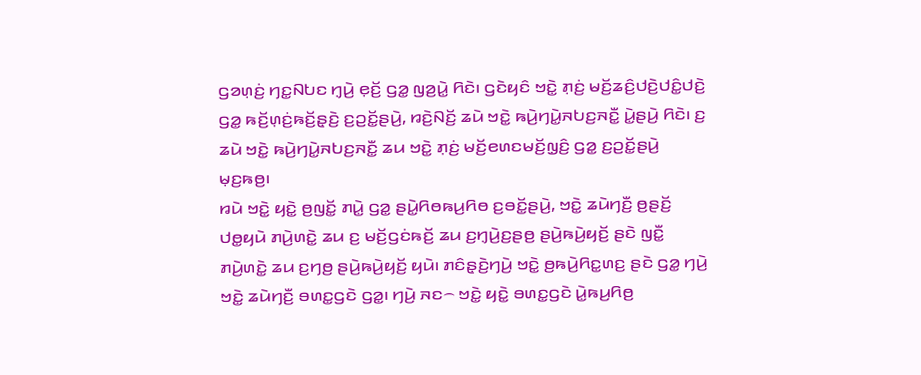ꤞꤤꤛ꤫ꤢꤦ꤬ ꤚꤢ꤭ꤡꤝꤢ ꤚ꤫ꤣꤧ꤬ ꤕ꤫ꤢꤩ꤬ ꤞꤤ꤭ ꤜꤤ꤬ꤣꤧ꤭ ꤖꤢꤧ꤯ ꤞꤢꤧꤟꤢꤨ ꤠꤢꤧ꤭ ꤊ꤫ꤢꤦ꤬ ꤗꤢꤩ꤬ꤘꤢꤨ꤬ꤓꤢꤧ꤬ꤓꤢꤨ꤭ꤓꤢꤧ꤬ ꤞꤤ꤭ ꤒꤢꤩ꤬ꤛ꤫ꤢꤦ꤬ꤒꤢꤩ꤬ꤔ꤫ꤢꤧ꤬ ꤢ꤬ꤑꤢꤩ꤭ꤔꤣꤧ꤬, ꤙꤢꤧ꤬ꤡꤢꤩ꤬ ꤘꤣꤧ ꤠꤢꤧ꤭ ꤒꤣꤧ꤬ꤚꤣꤧ꤭ꤏꤝꤢ꤬ꤏꤢꤪ꤭ ꤣꤧ꤭ꤔꤣꤧ꤬ ꤖꤢꤧ꤯ ꤢ꤬ ꤘꤣꤧ ꤠꤢꤧ꤭ ꤒꤣꤧ꤬ꤚꤣꤧ꤭ꤏꤝꤢ꤬ꤏꤢꤪ꤭ ꤘꤣ ꤠꤢꤧ꤭ ꤊ꤫ꤢꤦ꤬ ꤗꤢꤩ꤬ꤕꤛꤢꤗꤢꤩ꤬ꤜ꤫ꤢꤨ꤬ ꤞꤤ꤭ ꤢ꤬ꤑꤢꤩ꤭ꤔꤣꤧ꤬ ꤗ꤫ꤢ꤬ꤒꤥ꤬꤯
ꤙꤣꤧ ꤠꤢꤧ꤭ ꤟꤢꤧ꤭ ꤥ꤬ꤜꤢꤩ꤭ ꤊꤣꤧ꤭ ꤞꤤ꤭ ꤔꤣꤧ꤭ꤖꤥꤒꤣ꤬ꤖꤥ ꤢ꤬ꤋꤢꤩ꤭ꤔꤣꤧ꤬, ꤠꤢꤧ꤭ ꤘꤣꤧꤚꤢꤪ꤬ ꤥ꤬ꤔꤢꤩ꤬ ꤓꤥ꤭ꤟꤣꤧ ꤊꤣꤧ꤬ꤛꤢꤧ꤭ ꤘꤣ ꤢ꤬ ꤗꤢꤩ꤬ꤞꤢꤦꤒꤢꤩ꤬ ꤘꤣ ꤢ꤬ꤚ꤫ꤣꤧ꤬ꤢ꤬ꤔꤥ꤬ ꤔꤣꤧ꤬ꤒꤣꤧ꤬ꤟꤢꤩ꤬ ꤔꤢꤧ ꤜꤢꤪ꤭ ꤊꤣꤧ꤬ꤛꤢꤧ꤭ ꤘꤣ ꤢ꤬ꤚꤥ꤬ ꤔꤣꤧ꤬ꤒꤣꤧ꤬ꤟꤢꤩ꤬ ꤟꤣꤧ꤯ ꤊꤢꤨꤔ꤫ꤢꤧ꤬ꤚꤣꤧ꤬ ꤠꤢꤧ꤭ ꤥ꤬ꤒꤣꤧ꤬ꤖꤢ꤭ꤛꤢ꤬ ꤔꤢꤧ ꤞꤤ꤭ ꤚꤣꤧ꤬ ꤠꤢꤧ꤭ ꤘꤣꤧꤚꤢꤪ꤬ ꤋꤛꤢ꤭ꤞꤢꤧ ꤞꤤ꤭꤯ ꤚꤣꤧ꤬ ꤏꤢ꤮ ꤠꤢꤧ꤭ ꤟꤢꤧ꤭ ꤋꤛꤢ꤭ꤞꤢꤧ ꤣꤧ꤭ꤒꤣ꤬ꤖꤥ꤬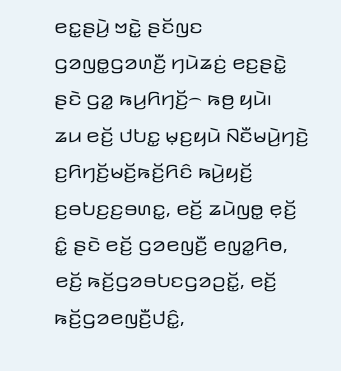ꤕꤢ꤭ꤔꤣꤧ꤬ ꤠꤢꤧ꤭ ꤔꤢꤩꤜꤢ ꤞꤤꤜꤥ꤭ꤞꤤꤛꤢꤪ꤬ ꤚꤣꤧꤘꤢꤦ꤬ ꤕꤢ꤬ꤔꤢꤧ꤭ ꤔꤢꤧ ꤞꤤ꤭ ꤒꤣ꤬ꤖꤚꤢꤩ꤬꤮ ꤒꤥ꤬ ꤟꤣꤧ꤯
ꤘꤣ ꤕꤢꤩ꤬ ꤓꤝꤢ꤭ ꤗ꤫ꤢ꤬ꤟꤣꤧ ꤡꤢꤪꤗꤣꤧ꤬ꤚꤢꤧ꤬ ꤢ꤬ꤖꤚꤢꤩ꤬ꤗꤢꤩ꤬ꤒꤢꤩ꤬ꤖꤢꤨ ꤒꤣꤧ꤬ꤟꤢꤩ꤬ ꤢ꤬ꤋꤝꤢ꤬ꤢ꤬ꤋꤛꤢ꤭, ꤕꤢꤩ꤬ ꤘꤣꤧꤜꤥ꤭ ꤕ꤫ꤢꤩ꤬ ꤢꤨ꤭ ꤔꤢꤧ ꤕꤢꤩ꤬ ꤞꤤꤕꤜꤢꤪ꤬ ꤕꤜꤤ꤭ꤖꤥ, ꤕꤢꤩ꤬ ꤒꤢꤩ꤬ꤞꤤꤋꤝꤢꤞꤤꤑꤢꤩ꤭, ꤕꤢꤩ꤬ ꤒꤢꤩ꤬ꤞꤤꤕꤜꤢꤪ꤬ꤓꤢꤨ꤭,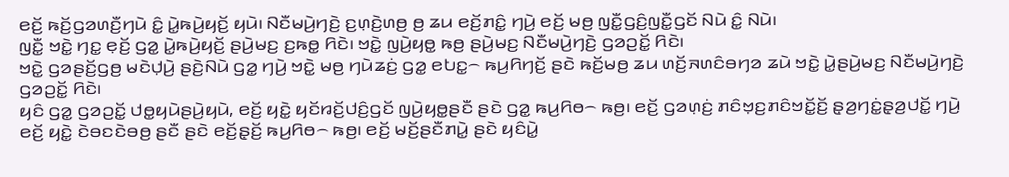ꤕꤢꤩ꤬ ꤒꤢꤩ꤬ꤞꤤꤛꤢꤪ꤬ꤚꤣꤧ ꤢꤨ꤭ ꤣꤧ꤭ꤒꤣꤧ꤬ꤟꤢꤩ꤬ ꤟꤣꤧ꤯ ꤡꤢꤪꤗꤣꤧ꤬ꤚꤢꤧ꤬ ꤢ꤬ꤛ꤫ꤢꤧ꤬ꤛꤥ꤬ ꤥ꤬ ꤘꤣ ꤕꤢꤩ꤬ꤊꤢꤨ꤭ ꤚꤣꤧ꤬ ꤕꤢꤩ꤬ ꤗꤥ꤬ ꤜꤢꤪ꤭ꤞꤢꤨ꤬ꤜꤢꤪ꤭ꤞꤢꤩ ꤡꤣꤧ ꤢꤨ꤭ ꤡꤣꤧ꤯
ꤜꤢꤪ꤭ ꤠꤢꤧ꤭ ꤚꤢ꤭ ꤕ꤫ꤢꤩ꤬ ꤞꤤ꤭ ꤣꤧ꤭ꤒꤣꤧ꤬ꤟꤢꤩ꤬ ꤔꤣꤧ꤬ꤗꤢ꤬ ꤢ꤬ꤒꤥ꤭ ꤖꤢꤧ꤯ ꤠꤢꤧ꤭ ꤜꤣꤧ꤬ꤟꤥ꤭ ꤒꤥ꤬ ꤔꤣꤧ꤬ꤗꤢ꤬ ꤡꤢꤪꤗꤣꤧ꤬ꤚꤢꤧ꤬ ꤞꤤꤑꤢꤩ꤭ ꤖꤢꤧ꤯
ꤠꤢꤧ꤭ ꤞꤤꤔꤢꤩ꤬ꤞꤥ꤬ ꤗꤢꤧꤓ꤫ꤣꤧ꤬ ꤔꤢꤧ꤬ꤡꤣꤧ ꤞꤤ꤭ ꤚꤣꤧ꤬ ꤠꤢꤧ꤭ ꤗꤥ꤬ ꤚꤣꤧꤘꤢꤦ꤬ ꤞꤤ꤭ ꤕꤝꤢ꤭꤮ ꤒꤣ꤬ꤖꤚꤢꤩ꤬ ꤔꤢꤧ ꤒꤢꤩ꤬ꤗꤥ꤬ ꤘꤣ ꤛꤢꤩ꤬ꤏꤛꤢꤨꤋꤚꤤ ꤘꤣꤧ ꤠꤢꤧ꤭ ꤣꤧ꤭ꤔꤣꤧ꤬ꤗꤢ꤬ ꤡꤢꤪꤗꤣꤧ꤬ꤚꤢꤧ꤬ ꤞꤤꤑꤢꤩ꤭ ꤖꤢꤧ꤯
ꤟꤢꤨ ꤞꤤ꤭ ꤞꤤꤑꤢꤩ꤭ ꤓꤥ꤭ꤟꤣꤧꤔꤣꤧ꤬ꤟꤣꤧ, ꤕꤢꤩ꤬ ꤟꤢꤧ꤭ ꤟꤢꤩꤙꤢꤩ꤬ꤓꤢꤨ꤬ꤞꤢꤩ ꤜꤣꤧ꤬ꤟꤥ꤭ꤔꤢꤪ ꤔꤢꤧ ꤞꤤ꤭ ꤒꤣ꤬ꤖꤥ꤮ ꤒꤥ꤬꤯ ꤕꤢꤩ꤬ ꤞꤤꤛ꤫ꤢꤦ꤬ ꤊꤢꤨꤠ꤫ꤢ꤬ꤊꤢꤨꤠꤢꤩ꤭ꤢꤩ꤬ ꤔ꤫ꤤ꤬ꤚꤢꤦ꤭ꤔ꤫ꤤ꤬ꤓꤢꤩ꤭ ꤚꤣꤧ꤬ ꤕꤢꤩ꤬ ꤟꤢꤧ꤭ ꤢꤧꤋꤢꤢꤧꤋꤥ꤬ ꤔꤢꤪ ꤔꤢꤧ ꤕꤢꤩ꤬ꤔ꤫ꤢꤩ꤬ ꤒꤣ꤬ꤖꤥ꤮ ꤒꤥ꤬꤯ ꤕꤢꤩ꤬ ꤗꤢꤩ꤬ꤔꤢꤪꤊꤣꤧ꤭ ꤔꤢꤧ ꤟꤢꤨꤣꤧ꤭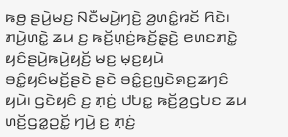ꤒꤥ꤬ ꤔꤣꤧ꤬ꤗꤢ꤬ ꤡꤢꤪꤗꤣꤧ꤬ꤚꤢꤧ꤬ ꤤ꤬ꤛꤢꤨ꤭ꤙꤢꤩ ꤖꤢꤧ꤯
ꤊꤣꤧ꤬ꤛꤢꤧ꤭ ꤘꤣ ꤢ꤬ ꤒꤢꤩ꤬ꤛ꤫ꤢꤦ꤬ꤒꤢꤩ꤬ꤔ꤫ꤢꤧ꤬ ꤕꤛꤢꤊꤢꤧ꤭ ꤟꤢꤨꤔꤣꤧ꤬ꤒꤣꤧ꤬ꤟꤢꤩ꤬ ꤗꤢ꤬ ꤗ꤫ꤢ꤬ꤟꤣꤧ ꤋꤢꤨ꤭ꤟꤢꤨꤗꤢꤩ꤬ꤔꤢꤧ ꤔꤢꤧ ꤋꤢꤨ꤭ꤢ꤬ꤜꤢꤧꤎꤢ꤬ꤘꤚꤢꤨ ꤟꤣꤧ꤯ ꤞꤢꤧꤟꤢꤨ ꤢ꤬ ꤊ꤫ꤢꤦ꤬ ꤓꤝꤢ꤭ ꤒꤢꤩ꤬ꤤ꤬ꤞꤝꤢ ꤘꤣ ꤛꤢꤩ꤬ꤞꤤ꤭ꤑꤢꤩ꤭ ꤚꤣꤧ꤬ ꤢ꤬ ꤊ꤫ꤢꤦ꤬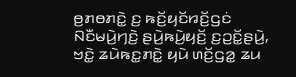ꤥ꤬ꤊꤥꤊꤢꤧ꤭ ꤢ꤬ ꤒꤢꤩ꤬ꤟꤢꤩꤙꤢꤩ꤬ꤞꤢꤦ ꤡꤢꤪꤗꤣꤧ꤬ꤚꤢꤧ꤬ ꤔꤣꤧ꤬ꤒꤣꤧ꤬ꤟꤢꤩ꤬ ꤢ꤬ꤑꤢꤩ꤭ꤔꤣꤧ꤬, ꤠꤢꤧ꤭ ꤘꤣꤧꤒꤢ꤭ꤊꤢꤧ꤭ ꤟꤣꤧ ꤛꤢꤩ꤬ꤞꤤ꤭ ꤘꤣ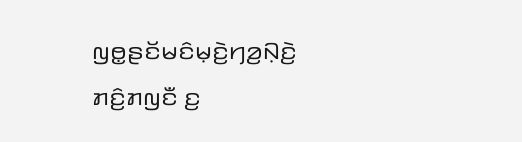ꤜꤥ꤭ꤔꤢꤩꤗꤢꤨꤗ꤫ꤢꤧ꤬ꤚꤤ꤬ꤡ꤫ꤢꤧ꤬ ꤊꤢꤨ꤬ꤊꤜꤢꤪ ꤢ꤬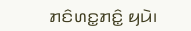ꤊꤢꤨꤛꤢ꤭ꤊꤢꤨ꤭ ꤟꤣꤧ꤯